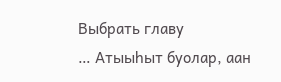Выбрать главу
… Атыыһыт буолар, аан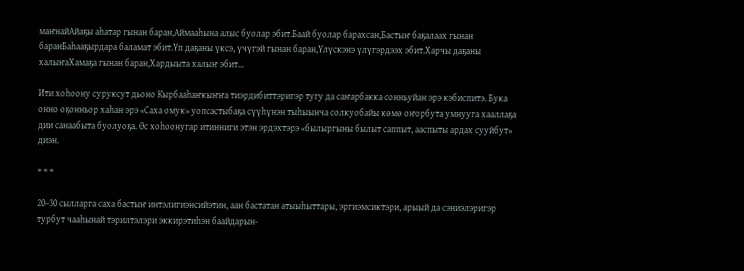маҥнайАйаҕы аһатар гынан баран,Аймааһына алыс буолар эбит.Баай буолар барахсан,Бастыҥ баҕалаах гынан баранБаһааҕырдара баламат эбит.Үп даҕаны үксэ, үчүгэй гынан баран,Үлүскэнэ үлүгэрдээх эбит.Харчы даҕаны халыҥаХамаҕа гынан баран,Хардыыта халыҥ эбит…

Ити хоһоону суруксут дьоно Кырбааһаҥкыҥҥа тиэрдибиттэригэр тугу да саҥарбакка сонньуйан эрэ кэбиспитэ. Бука онно оҕонньор хаһан эрэ «Саха омук» уопсастыбаҕа сүүһүнэн тыһыынча солкуобайы көмө оҥорбута умнууга хааллаҕа дии санаабыта буолуоҕа. Өс хоһоонугар итинниги этэн эрдэхтэрэ «былыргыны былыт саппыт, ааспыты ардах сууйбут» диэн.

* * *

20–30 сылларга саха бастыҥ интэлигиэнсийэтин, аан бастатан атыыһыттары, эргиэмсиктэри, арыый да сэниэлэригэр турбут чааһынай тэрилтэлэри эккирэтиһэн баайдарын-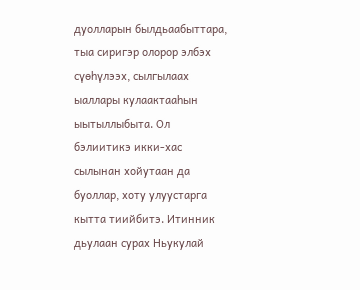дуолларын былдьаабыттара, тыа сиригэр олорор элбэх сүөһүлээх, сылгылаах ыаллары кулаактааһын ыытыллыбыта. Ол бэлиитикэ икки-хас сылынан хойутаан да буоллар, хоту улуустарга кытта тиийбитэ. Итинник дьулаан сурах Ньукулай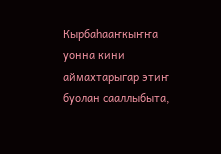Кырбаһааҥкыҥҥа уонна кини аймахтарыгар этиҥ буолан сааллыбыта,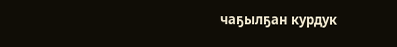чаҕылҕан курдук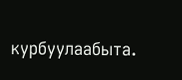курбуулаабыта.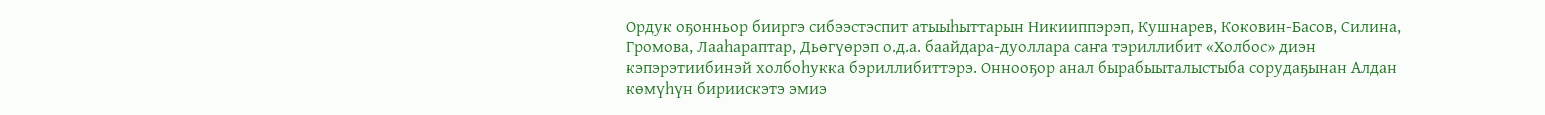Ордук оҕонньор бииргэ сибээстэспит атыыһыттарын Никииппэрэп, Кушнарев, Коковин-Басов, Силина, Громова, Лааһараптар, Дьөгүөрэп о.д.а. баайдара-дуоллара саҥа тэриллибит «Холбос» диэн кэпэрэтиибинэй холбоһукка бэриллибиттэрэ. Оннооҕор анал бырабыыталыстыба сорудаҕынан Алдан көмүһүн бириискэтэ эмиэ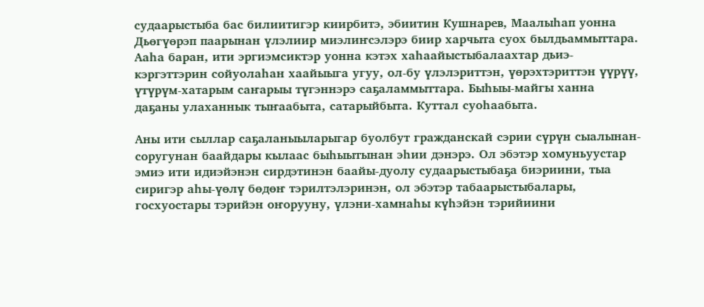судаарыстыба бас билиитигэр киирбитэ, эбиитин Кушнарев, Маалыһап уонна Дьөгүөрэп паарынан үлэлиир миэлиҥсэлэрэ биир харчыта суох былдьаммыттара. Ааһа баран, ити эргиэмсиктэр уонна кэтэх хаһаайыстыбалаахтар дьиэ-кэргэттэрин сойуолаһан хаайыыга угуу, ол-бу үлэлэриттэн, үөрэхтэриттэн үүрүү, үтүрүм-хатарым саҥарыы түгэннэрэ саҕаламмыттара. Быһыы-майгы ханна даҕаны улаханнык тыҥаабыта, сатарыйбыта. Куттал суоһаабыта.

Аны ити сыллар саҕаланыыларыгар буолбут гражданскай сэрии сүрүн сыалынан-соругунан баайдары кылаас быһыытынан эһии дэнэрэ. Ол эбэтэр хомуньуустар эмиэ ити идиэйэнэн сирдэтинэн баайы-дуолу судаарыстыбаҕа биэриини, тыа сиригэр аһы-үөлү бөдөҥ тэрилтэлэринэн, ол эбэтэр табаарыстыбалары, госхуостары тэрийэн оҥорууну, үлэни-хамнаһы күһэйэн тэрийиини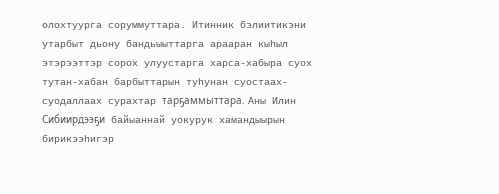олохтуурга соруммуттара. Итинник бэлиитикэни утарбыт дьону бандьыыттарга арааран кыһыл этэрээттэр сорох улуустарга харса-хабыра суох тутан-хабан барбыттарын туһунан суостаах-суодаллаах сурахтар тарҕаммыттара. Аны Илин Сибиирдээҕи байыаннай уокурук хамандыырын бирикээһигэр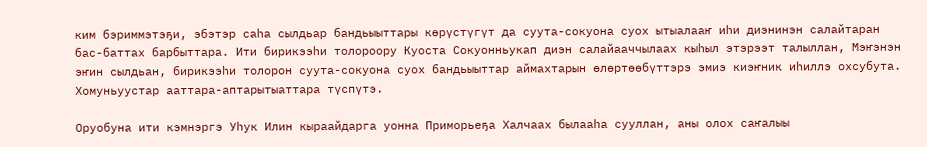ким бэриммэтэҕи, эбэтэр саһа сылдьар бандьыыттары көрүстүгүт да суута-сокуона суох ытыалааҥ иһи диэнинэн салайтаран бас-баттах барбыттара. Ити бирикээһи толороору Куоста Сокуонньукап диэн салайааччылаах кыһыл этэрээт талыллан, Мэҥэнэн эҥин сылдьан, бирикээһи толорон суута-сокуона суох бандьыыттар аймахтарын өлөртөөбүттэрэ эмиэ киэҥник иһиллэ охсубута. Хомуньуустар ааттара-аптарытыаттара түспүтэ.

Оруобуна ити кэмнэргэ Уһук Илин кыраайдарга уонна Приморьеҕа Халчаах былааһа сууллан, аны олох саҥалыы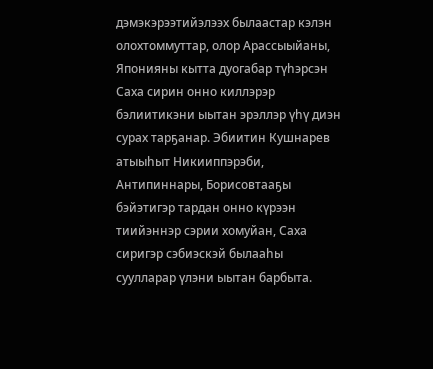дэмэкэрээтийэлээх былаастар кэлэн олохтоммуттар, олор Арассыыйаны, Японияны кытта дуогабар түһэрсэн Саха сирин онно киллэрэр бэлиитикэни ыытан эрэллэр үһү диэн сурах тарҕанар. Эбиитин Кушнарев атыыһыт Никииппэрэби, Антипиннары, Борисовтааҕы бэйэтигэр тардан онно күрээн тиийэннэр сэрии хомуйан, Саха сиригэр сэбиэскэй былааһы суулларар үлэни ыытан барбыта.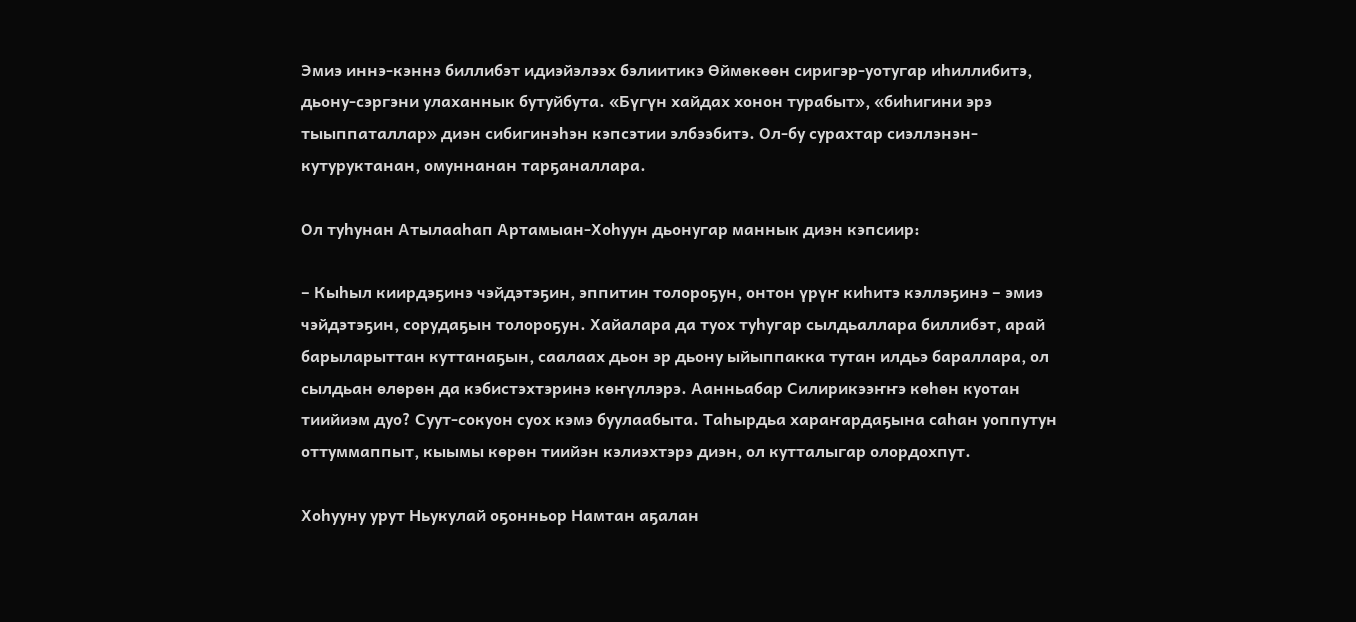Эмиэ иннэ-кэннэ биллибэт идиэйэлээх бэлиитикэ Өймөкөөн сиригэр-уотугар иһиллибитэ, дьону-сэргэни улаханнык бутуйбута. «Бүгүн хайдах хонон турабыт», «биһигини эрэ тыыппаталлар» диэн сибигинэһэн кэпсэтии элбээбитэ. Ол-бу сурахтар сиэллэнэн-кутуруктанан, омуннанан тарҕаналлара.

Ол туһунан Атылааһап Артамыан-Хоһуун дьонугар маннык диэн кэпсиир:

– Кыһыл киирдэҕинэ чэйдэтэҕин, эппитин толороҕун, онтон үрүҥ киһитэ кэллэҕинэ – эмиэ чэйдэтэҕин, сорудаҕын толороҕун. Хайалара да туох туһугар сылдьаллара биллибэт, арай барыларыттан куттанаҕын, саалаах дьон эр дьону ыйыппакка тутан илдьэ бараллара, ол сылдьан өлөрөн да кэбистэхтэринэ көҥүллэрэ. Аанньабар Силирикээҥҥэ көһөн куотан тиийиэм дуо? Суут-сокуон суох кэмэ буулаабыта. Таһырдьа хараҥардаҕына саһан уоппутун оттуммаппыт, кыымы көрөн тиийэн кэлиэхтэрэ диэн, ол кутталыгар олордохпут.

Хоһууну урут Ньукулай оҕонньор Намтан аҕалан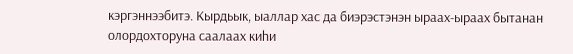кэргэннээбитэ. Кырдьык, ыаллар хас да биэрэстэнэн ыраах-ыраах бытанан олордохторуна саалаах киһи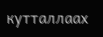кутталлаах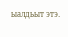ыалдьыт этэ.